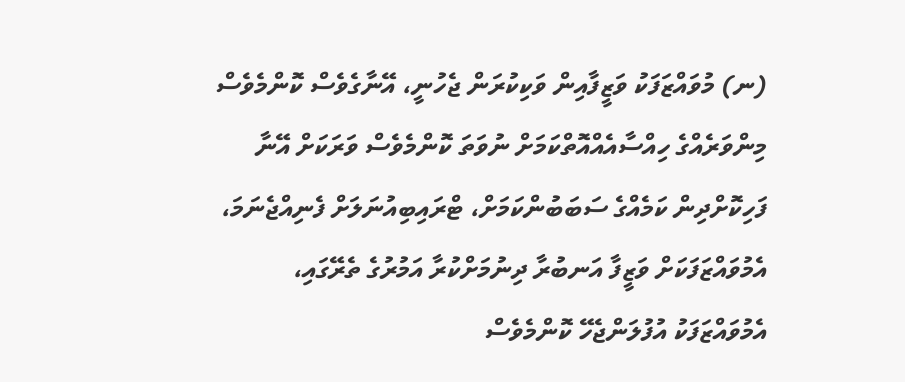(ނ) މުވައްޒަފަކު ވަޒީފާއިން ވަކިކުރަން ޖެހުނީ، އޭނާގެވެސް ކޮންމެވެސް މިންވަރެއްގެ ހިއްސާއެއްއޮތްކަމަށް ނުވަތަ ކޮންމެވެސް ވަރަކަށް އޭނާ ފަހިކޮށްދިން ކަމެއްގެ ސަބަބުންކަމަށް، ޓްރައިބިއުނަލަށް ފެނިއްޖެނަމަ، އެމުވައްޒަފަކަށް ވަޒީފާ އަނބުރާ ދިނުމަށްކުރާ އަމުރުގެ ތެރޭގައި، އެމުވައްޒަފަކު އުފުލަންޖެހޭ ކޮންމެވެސް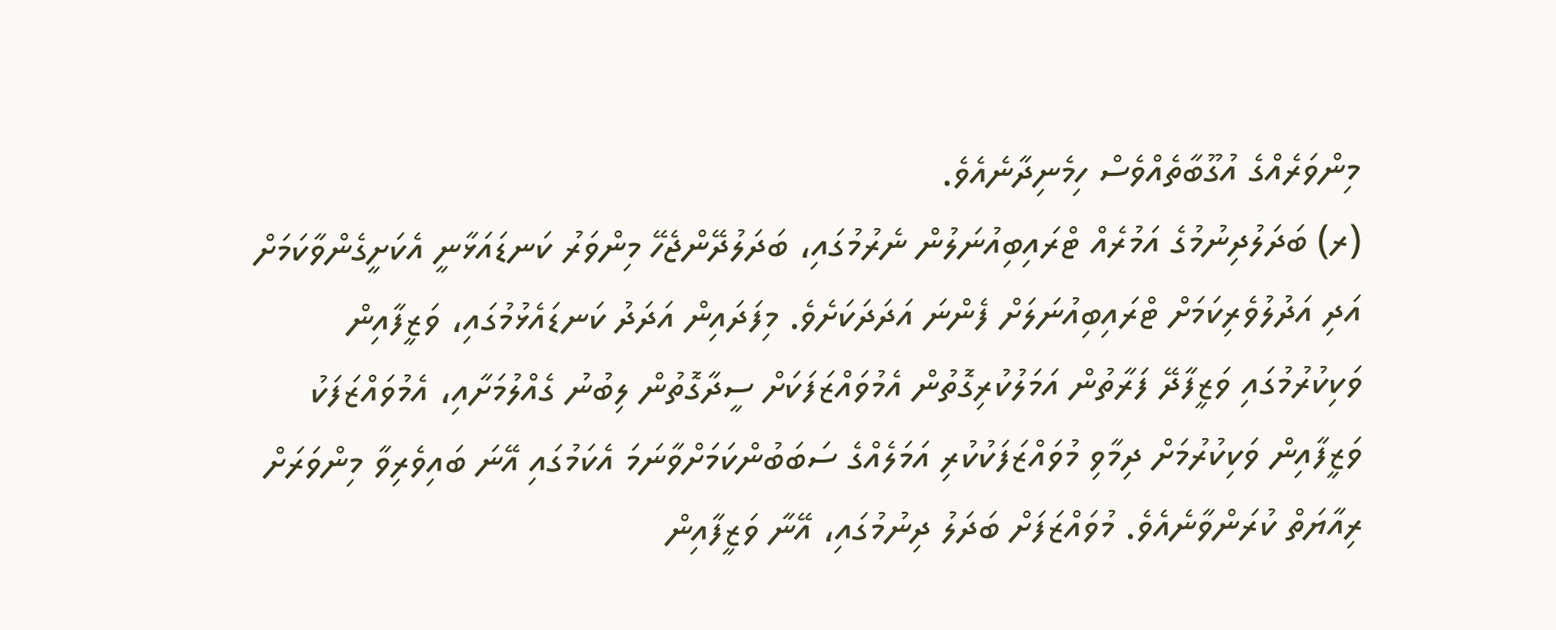މިންވަރެއްގެ އުގޫބާތެއްވެސް ހިމެނިދާނެއެވެ.
(ރ) ބަދަލުދިނުމުގެ އަމުރެއް ޓްރައިބިއުނަލުން ނެރުމުގައި، ބަދަލުދޭންޖެހޭ މިންވަރު ކަނޑައަޅާނީ އެކަށީގެންވާކަމަށް އަދި އަދުލުވެރިކަމަށް ޓްރައިބިއުނަލަށް ފެންނަ އަދަދަކަށެވެ. މިފަދައިން އަދަދު ކަނޑައެޅުމުގައި، ވަޒީފާއިން ވަކިކުރުމުގައި ވަޒީފާދޭ ފަރާތުން އަމަލުކުރިގޮތުން އެމުވައްޒަފަކަށް ސީދާގޮތުން ލިބުނު ގެއްލުމަށާއި، އެމުވައްޒަފަކު ވަޒީފާއިން ވަކިކުރުމަށް ދިމާވި މުވައްޒަފަކުކުރި އަމަލެއްގެ ސަބަބުންކަމަށްވާނަމަ އެކަމުގައި އޭނަ ބައިވެރިވާ މިންވަރަށް ރިއާޔަތް ކުރަންވާނެއެވެ. މުވައްޒަފަށް ބަދަލު ދިނުމުގައި، އޭނާ ވަޒީފާއިން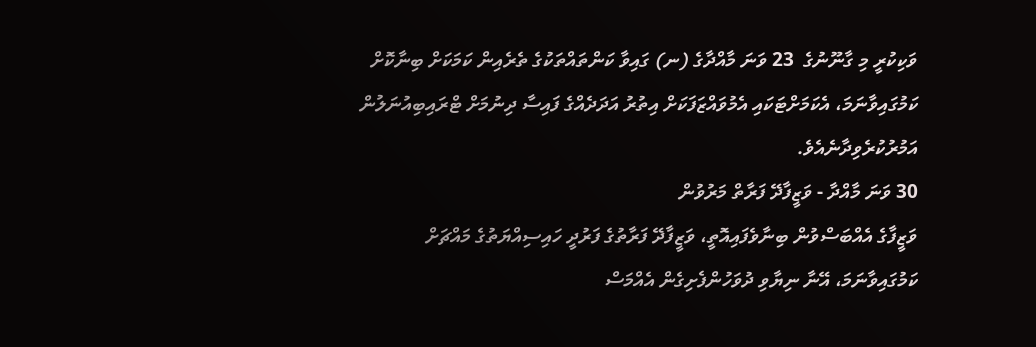ވަކިކުރީ މި ގާނޫނުގެ  23 ވަނަ މާއްދާގެ (ނ) ގައިވާ ކަންތައްތަކުގެ ތެރެއިން ކަމަކަށް ބިނާކޮށް ކަމުގައިވާނަމަ، އެކަމަށްޓަކައި އެމުވައްޒަފަކަށް އިތުރު އަދަދެއްގެ ފައިސާ ދިނުމަށް ޓްރައިބިއުނަލުން އަމުރުކުރެވިދާނެއެވެ.
30 ވަނަ މާއްދާ - ވަޒީފާދޭ ފަރާތް މަރުވުން
ވަޒީފާގެ އެއްބަސްވުން ބިނާވެފައިއޮތީ، ވަޒީފާދޭ ފަރާތުގެ ފަރުދީ ހައިސިއްޔަތުގެ މައްޗަށް ކަމުގައިވާނަމަ، އޭނާ ނިޔާވި ދުވަހުންފެށިގެން އެއްމަސް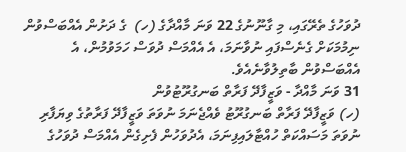ދުވަހުގެ ތެރޭގައި، މި ގާނޫނުގެ 22 ވަނަ މާއްދާގެ (ހ)  ގެ ދަށުން އެއްބަސްވުން ނިމުމަކަށް ގެނެސްފައި ނުވާނަމަ، އެ އެއްމަސް ދުވަސް ހަމަވުމުން، އެ އެއްބަސްވުން ބާތިލުވާނެއެވެ.
31 ވަނަ މާއްދާ - ވަޒީފާދޭ ފަރާތް ބަނގުރޫޓުވުން
(ހ) ވަޒީފާދޭ ފަރާތް ބަނގުރޫޓު ވެއްޖެނަމަ ނުވަތަ ވަޒީފާދޭ ފަރާތުގެ ވިޔަފާރި ނުވަތަ މަސައްކަތް ހުއްޓާލައިފިނަމަ، އެދުވަހުން ފެށިގެން އެއްމަސް ދުވަހުގެ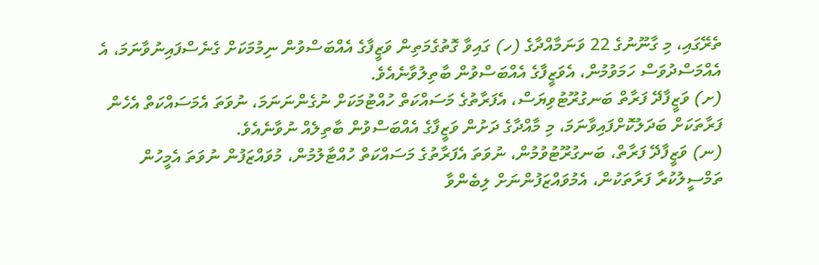ތެރޭގައި، މި ގާނޫނުގެ 22 ވަނަމާއްދާގެ (ހ) ގައިވާ ގޮތުގެމަތިން ވަޒީފާގެ އެއްބަސްވުން ނިމުމަކަށް ގެނެސްފައިނުވާނަމަ، އެ އެއްމަސްދުވަސް ހަމަވުމުން، އެވަޒީފާގެ އެއްބަސްވުން ބާތިލުވާނެއެވެ.
(ށ) ވަޒީފާދޭ ފަރާތް ބަނގުރޫޓުވިޔަސް، އެފަރާތުގެ މަސައްކަތް ހުއްޓުމަކަށް ނުގެންނަނަމަ، ނުވަތަ އެމަސައްކަތް އެހެން ފަރާތަކަށް ބަދަލުކޮށްފައިވާނަމަ، މި މާއްދާގެ ދަށުން ވަޒީފާގެ އެއްބަސްވުން ބާތިލެއް ނުވާނެއެވެ.
(ނ) ވަޒީފާދޭ ފަރާތް، ބަނގުރޫޓުވުމުން، ނުވަތަ އެފަރާތުގެ މަސައްކަތް ހުއްޓާލުމުން، މުވައްޒަފުން ނުވަތަ އެމީހުން ތަމްސީލުކުރާ ފަރާތަކުން، އެމުވައްޒަފުންނަށް ލިބެންވާ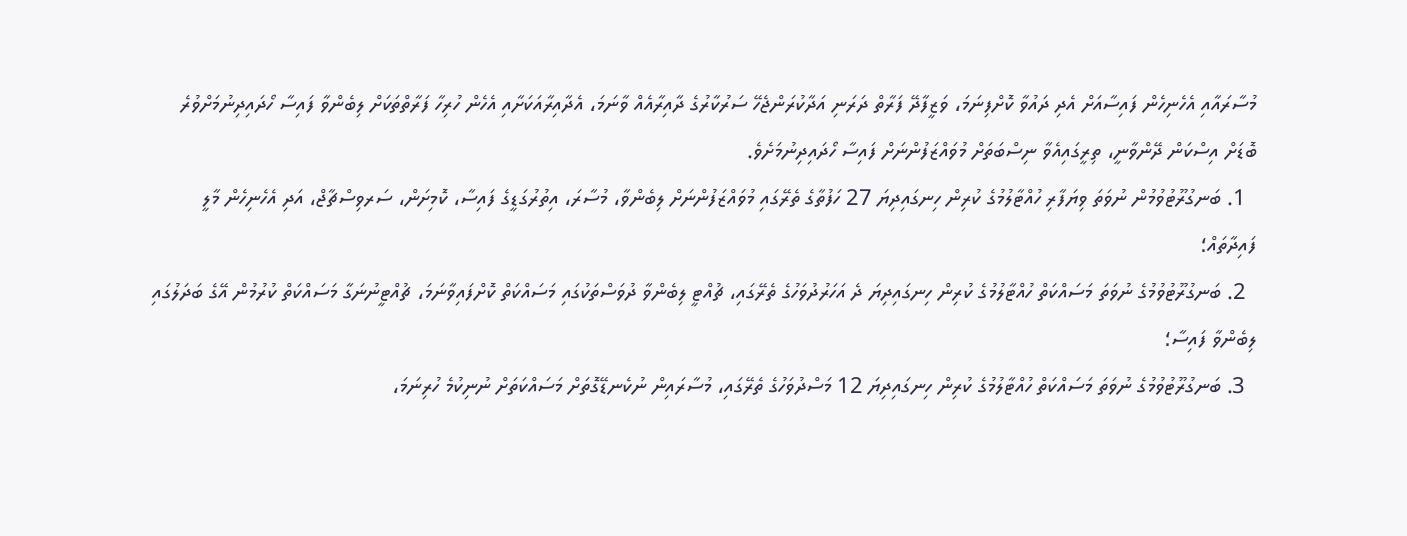މުސާރައާއި އެހެނިހެން ފައިސާއަށް އެދި ދައުވާ ކޮށްފިނަމަ، ވަޒީފާދޭ ފަރާތް ދަރަނި އަދާކުރަންޖެހޭ ސަރުކާރުގެ ދާއިރާއެއް ވާނަމަ، އެދާއިރާއަކަށާއި އެހެން ހުރިހާ ފަރާތްތަކަށް ލިބެންވާ ފައިސާ ހޯދައިދިނުމަށްވުރެ ބޮޑަށް އިސްކަން ދޭންވާނީ، ތިރީގައިއެވާ ނިސްބަތަށް މުވައްޒަފުންނަށް ފައިސާ ހޯދައިދިނުމަށެވެ.
  1. ބަނގުރޫޓުވުމުން ނުވަތަ ވިޔަފާރި ހުއްޓާލުމުގެ ކުރިން ހިނގައިދިޔަ 27 ހަފުތާގެ ތެރޭގައި މުވައްޒަފުންނަށް ލިބެންވާ، މުސާރަ، އިތުރުގަޑީގެ ފައިސާ، ކޮމިށަން، ސަރވިސްޗާޖް، އަދި އެހެނިހެން މާލީ ފައިދާތައް؛
  2. ބަނގުރޫޓުވުމުގެ ނުވަތަ މަސައްކަތް ހުއްޓާލުމުގެ ކުރިން ހިނގައިދިޔަ ދެ އަހަރުދުވަހުގެ ތެރޭގައި، ޗުއްޓީ ލިބެންވާ ދުވަސްތަކުގައި މަސައްކަތް ކޮށްފައިވާނަމަ، ޗުއްޓީނުނަގާ މަސައްކަތް ކުރުމުން އޭގެ ބަދަލުގައި ލިބެންވާ ފައިސާ؛
  3. ބަނގުރޫޓުވުމުގެ ނުވަތަ މަސައްކަތް ހުއްޓާލުމުގެ ކުރިން ހިނގައިދިޔަ 12 މަސްދުވަހުގެ ތެރޭގައި، މުސާރައިން ނުކެނޑޭގޮތަށް މަސައްކަތަށް ނުނިކުމެ ހުރިނަމަ،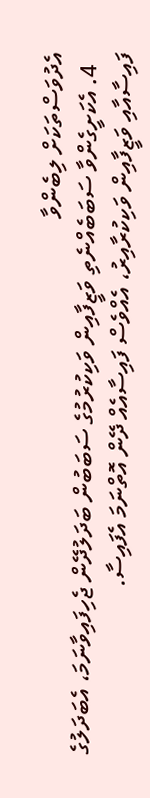އެދުވަސްތަކަށް ލިބެންވާ
  4. އެކަށީގެންވާ ސަބަބެއްނެތި ވަޒީފާއިން ވަކިކުރުމުގެ ސަބަބުން ބަދަލުދޭން ޖެހިފައިވާނަމަ، އެބަދަލުގެ ފައިސާއާއި ވަޒީފާއިން ވަކިކުރާއިރު، އެއްވެސް ފައިސާއެއް ދޭން އޮތްނަމަ އެފައިސާ.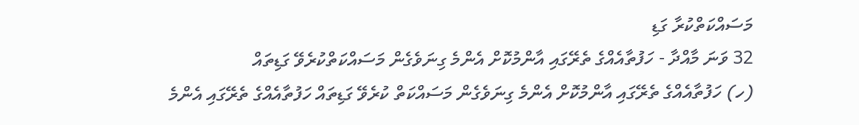މަސައްކަތްކުރާ ގަޑި
32 ވަނަ މާއްދާ - ހަފުތާއެއްގެ ތެރޭގައި އާންމުކޮށް އެންމެ ގިނަވެގެން މަސައްކަތްކުރެވޭ ގަޑިތައް
(ހ) ހަފުތާއެއްގެ ތެރޭގައި އާންމުކޮށް އެންމެ ގިނަވެގެން މަސައްކަތް ކުރެވޭ ގަޑިތައް ހަފުތާއެއްގެ ތެރޭގައި އެންމެ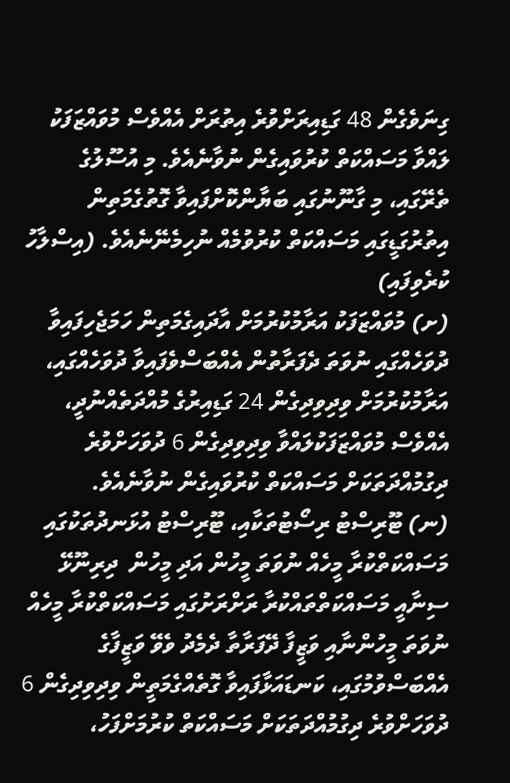ގިނަވެގެން 48 ގަޑިއިރަށްވުރެ އިތުރަށް އެއްވެސް މުވައްޒަފަކު ލައްވާ މަސައްކަތް ކުރުވައިގެން ނުވާނެއެވެ. މި އުސޫލުގެ ތެރޭގައި، މި ގާނޫނުގައި ބަޔާންކޮށްފައިވާ ގޮތުގެމަތިން އިތުރުގަޑީގައި މަސައްކަތް ކުރުވުމެއް ނުހިމެނޭނެއެވެ. (އިސްލާހު ކުރެވިފައި)
(ށ) މުވައްޒަފަކު އަރާމުކުރުމަށް އާދައިގެމަތިން ހަމަޖެހިފައިވާ ދުވަހެއްގައި ނުވަތަ ދެފަރާތުން އެއްބަސްވެފައިވާ ދުވަހެއްގައި، އަރާމުކުރުމަށް ވިދިވިދިގެން 24 ގަޑިއިރުގެ މުއްދަތެއްނުދީ، އެއްވެސް މުވައްޒަފަކުލައްވާ ވިދިވިދިގެން 6 ދުވަހަށްވުރެ ދިގުމުއްދަތަކަށް މަސައްކަތް ކުރުވައިގެން ނުވާނެއެވެ.
(ނ) ޓޫރިސްޓު ރިސޯޓުތަކާއި، ޓޫރިސްޓު އުޅަނދުތަކުގައި މަސައްކަތްކުރާ މީހެއް ނުވަތަ މީހުން އަދި މީހުން  ދިރިނޫޅޭ ސިނާއީ މަސައްކަތްތައްކުރާ ރަށްރަށުގައި މަސައްކަތްކުރާ މީހެއް ނުވަތަ މީހުންނާއި ވަޒީފާ ދޭފަރާތާ ދެމެދު ވެވޭ ވަޒީފާގެ އެއްބަސްވުމުގައި، ކަނޑައަޅާފައިވާ ގޮތެއްގެމަތީން ވިދިވިދިގެން 6 ދުވަހަށްވުރެ ދިގުމުއްދަތަކަށް މަސައްކަތް ކުރުމަށްފަހު،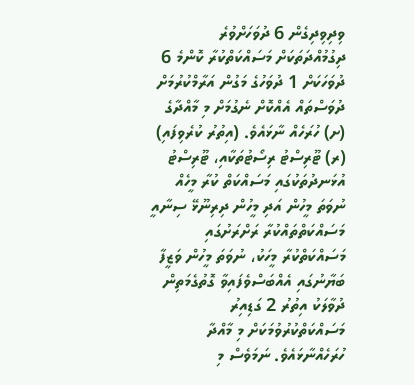ވިދިވިދިގެން 6 ދުވަހަށްވުރެ ދިގުމުއްދަތަކަށް މަސައްކަތްކުރާ ކޮންމެ 6 ދުވަހަކަށް 1 ދުވަހުގެ މަގުން އަރާމްކުރުމަށް ދުވަސްތައް އެއްކޮށް ނެގުމަށް މި މާއްދާގެ (ށ) ހުރަހެއް ނާޅައެވެ. (އިތުރު ކުރެވިފައި)
(ރ) ޓޫރިސްޓު ރިސޯޓުތަކާއި، ޓޫރިސްޓު އުޅަނދުތަކުގައި މަސައްކަތް ކުރާ މީހެއް ނުވަތަ މީހުން އަދި މީހުން ދިރިނޫޅޭ ސިނާއީ މަސައްކަތްތައްކުރާ ރަށްރަށުގައި މަސައްކަތްކުރާ މީހަކު، ނުވަތަ މީހުން ވަޒީފާ ބަޔާނުގައި އެއްބަސްވެފައިވާ ގޮތުގެމަތިން ދުވާލަކު އިތުރު 2 ގަޑިއިރު މަސައްކަތްކުރުވުމަކަށް މި މާއްދާ ހުރަހެއްނާޅައެވެ. ނަމަވެސް މި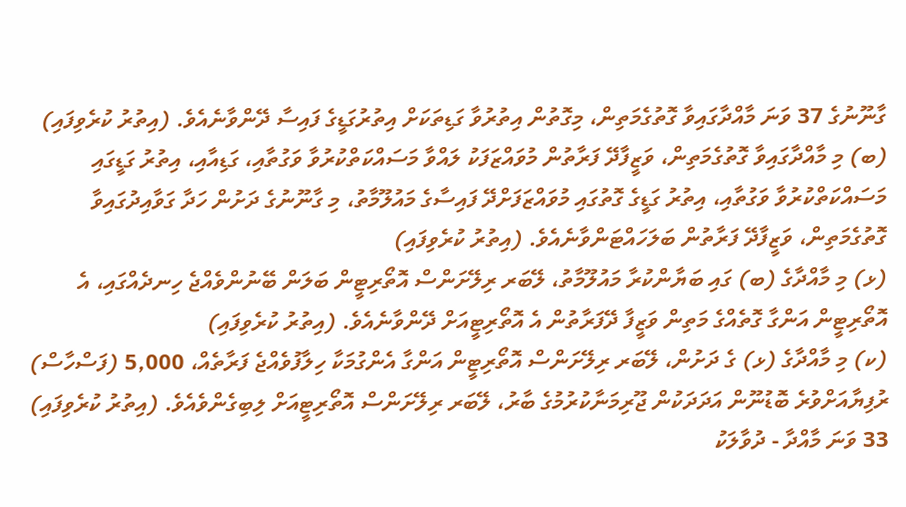ގާނޫނުގެ 37 ވަނަ މާއްދާގައިވާ ގޮތުގެމަތިން، މިގޮތުން އިތުރުވާ ގަޑިތަކަށް އިތުރުގަޑީގެ ފައިސާ ދޭންވާނެއެވެ. (އިތުރު ކުރެވިފައި)
(ބ) މި މާއްދާގައިވާ ގޮތުގެމަތިން، ވަޒީފާދޭ ފަރާތުން މުވައްޒަފަކު ލައްވާ މަސައްކަތްކުރުވާ ވަގުތާއި، ގަޑިއާއި، އިތުރު ގަޑީގައި މަސައްކަތްކުރުވާ ވަގުތާއި، އިތުރު ގަޑީގެ ގޮތުގައި މުވައްޒަފަށްދޭ ފައިސާގެ މައުލޫމާތު، މި ގާނޫނުގެ ދަށުން ހަދާ ގަވާއިދުގައިވާ ގޮތުގެމަތިން، ވަޒީފާދޭ ފަރާތުން ބަލަހައްޓަންވާނެއެވެ. (އިތުރު ކުރެވިފައި)
(ޅ) މި މާއްދާގެ (ބ) ގައި ބަޔާންކުރާ މައުލޫމާތު، ލޭބަރ ރިލޭށަންސް އޮތޯރިޓީން ބަލަން ބޭނުންވެއްޖެ ހިނދެއްގައި، އެ އޮތޯރިޓީން އަންގާ ގޮތެއްގެ މަތިން ވަޒީފާ ދޭފަރާތުން އެ އޮތޯރިޓީއަށް ދޭންވާނެއެވެ. (އިތުރު ކުރެވިފައި)
(ކ) މި މާއްދާގެ (ޅ) ގެ ދަށުން، ލޭބަރ ރިލޭށަންސް އޮތޯރިޓީން އަންގާ އެންގުމަކާ ހިލާފުވެއްޖެ ފަރާތެއް، 5,000 (ފަސްހާސް) ރުފިޔާއަށްވުރެ ބޮޑުނޫން އަދަދަކުން ޖޫރިމަނާކުރުމުގެ ބާރު، ލޭބަރ ރިލޭށަންސް އޮތޯރިޓީއަށް ލިބިގެންވެއެވެ. (އިތުރު ކުރެވިފައި)
33 ވަނަ މާއްދާ - ދުވާލަކު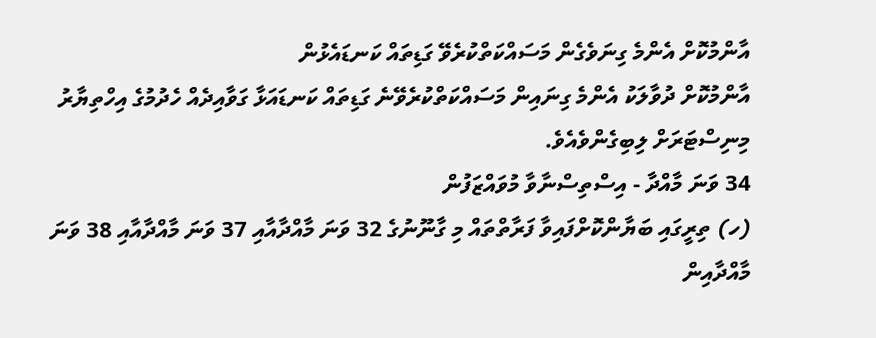އާންމުކޮށް އެންމެ ގިނަވެގެން މަސައްކަތްކުރެވޭ ގަޑިތައް ކަނޑައެޅުން
އާންމުކޮށް ދުވާލަކު އެންމެ ގިނައިން މަސައްކަތްކުރެވޭނެ ގަޑިތައް ކަނޑައަޅާ ގަވާއިދެއް ހެދުމުގެ އިހްތިޔާރު މިނިސްޓަރަށް ލިބިގެންވެއެވެ.
34 ވަނަ މާއްދާ - އިސްތިސްނާވާ މުވައްޒަފުން
(ހ) ތިރީގައި ބަޔާންކޮށްފައިވާ ފަރާތްތައް މި ގާނޫނުގެ 32 ވަނަ މާއްދާއާއި 37 ވަނަ މާއްދާއާއި 38 ވަނަ މާއްދާއިން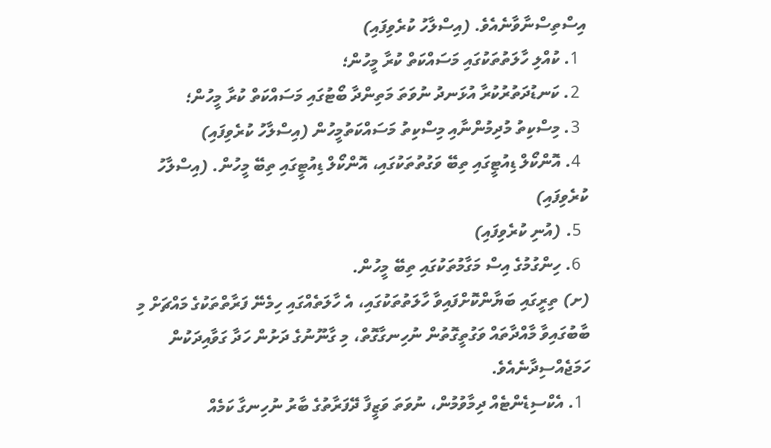އިސްތިސްނާވާނެއެވެ. (އިސްލާހު ކުރެވިފައި)
  1. ކުއްލި ހާލަތުތަކުގައި މަސައްކަތް ކުރާ މީހުން؛
  2. ކަނޑުދަތުރުކުރާ އުޅަނދު ނުވަތަ މަތިންދާ ބޯޓުގައި މަސައްކަތް ކުރާ މީހުން؛
  3. މިސްކިތު މުދިމުންނާއި މިސްކިތު މަސައްކަތުމީހުން (އިސްލާހު ކުރެވިފައި)
  4. އޮންކޯލް ޑިއުޓީގައި ތިބޭ ވަގުތުތަކުގައި، އޮންކޯލް ޑިއުޓީގައި ތިބޭ މީހުން. (އިސްލާހު ކުރެވިފައި)
  5. (އުނި ކުރެވިފައި)
  6. ހިންގުމުގެ އިސް މަގާމުތަކުގައި ތިބޭ މީހުން.
(ށ) ތިރީގައި ބަޔާންކޮށްފައިވާ ހާލަތުތަކުގައި، އެ ހާލަތެއްގައި ހިމެނޭ ފަރާތްތަކުގެ މައްޗަށް މި ބާބުގައިވާ މާއްދާތައް ވަގުތީގޮތުން ނުހިނގާގޮތް، މި ގާނޫނުގެ ދަށުން ހަދާ ގަވާއިދަކުން ހަމަޖެއްސިދާނެއެވެ.
  1. އެކްސިޑެންޓެއް ދިމާވުމުން، ނުވަތަ ވަޒީފާ ދޭފަރާތުގެ ބާރު ނުހިނގާ ކަމެއް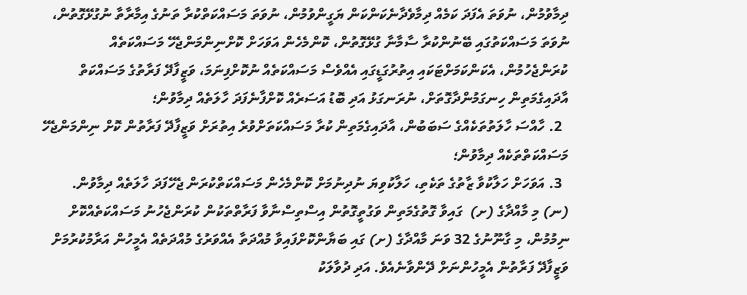ދިމާވުމުން، ނުވަތަ އެފަދަ ކަމެއް ދިމާވެދާނެކަންކަން ޔަގީންވުމުން، ނުވަތަ މަސައްކަތްކުރާ ތަނުގެ އިމާރާތާ ނުގުޅޭގޮތުން، ނުވަތަ މަސައްކަތުގައި ބޭނުންކުރާ ސާމާނާ ގުޅޭގޮތުން، ކޮންމެހެން އަވަހަށް ކޮށްނިންމަންޖެހޭ މަސައްކަތެއް ކުރަންޖެހުމުން، އެކަންކަމަށްޓަކައި އިތުރުގަޑީގައި އެއްވެސް މަސައްކަތެއް ނުކޮށްފިނަމަ، ވަޒީފާދޭ ފަރާތުގެ މަސައްކަތް އާދައިގެމަތިން ހިނގަމުންދާގޮތަށް، ނުރަނގަޅު އަދި ބޮޑު އަސަރެއް ކޮށްފާނެފަދަ ހާލަތެއް ދިމާވުން؛
  2. ހާއްސަ ހާލަތުތަކެއްގެ ސަބަބުން، އާދައިގެމަތިން ކުރާ މަސައްކަތަށްވުރެ އިތުރަށް ވަޒީފާދޭ ފަރާތުން ކޮށް ނިންމަންޖެހޭ މަސައްކަތްތަކެއް ދިމާވުން؛
  3. އަވަހަށް ހަލާކުވާ ޒާތުގެ ތަކެތި، ހަލާކުވިޔަ ނުދިނުމަށް ކޮންމެހެން މަސައްކަތްކުރަން ޖެހޭފަދަ ހާލަތެއް ދިމާވުން.
(ނ) މި މާއްދާގެ (ށ)  ގައިވާ ގޮތުގެމަތިން ވަގުތީގޮތުން އިސްތިސްނާވާ ފަރާތްތަކުން ކުރަންޖެހުނު މަސައްކަތެއްކޮށް ނިމުމުން، މި ގާނޫނުގެ 32 ވަނަ މާއްދާގެ (ށ) ގައި ބަޔާންކޮށްފައިވާ މުއްދަތާ އެއްވަރުގެ މުއްދަތެއް އެމީހުން އަރާމުކުރުމަށް ވަޒީފާދޭ ފަރާތުން އެމީހުންނަށް ދޭންވާނެއެވެ. އަދި ދުވާލަކު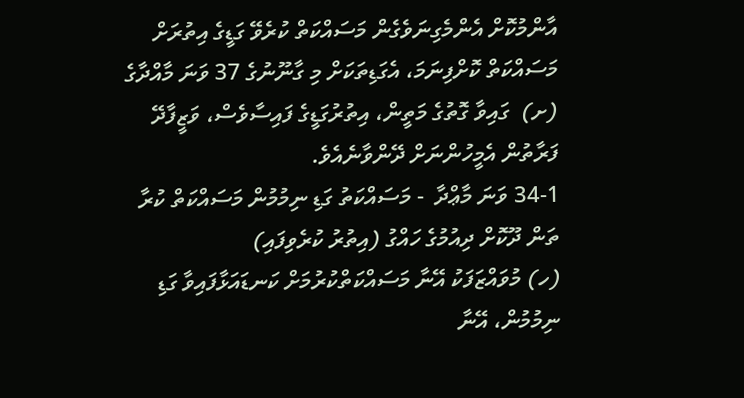އާންމުކޮށް އެންމެގިނަވެގެން މަސައްކަތް ކުރެވޭ ގަޑީގެ އިތުރަށް މަސައްކަތް ކޮށްފިނަމަ، އެގަޑިތަކަށް މި ގާނޫނުގެ 37 ވަނަ މާއްދާގެ (ށ)  ގައިވާ ގޮތުގެ މަތީން، އިތުރުގަޑީގެ ފައިސާވެސް، ވަޒީފާދޭ ފަރާތުން އެމީހުންނަށް ދޭންވާނެއެވެ.
34-1 ވަނަ މާޢްދާ  - މަސައްކަތު ގަޑި ނިމުމުން މަސައްކަތް ކުރާ ތަން ދޫކޮށް ދިއުމުގެ ހައްގު (އިތުރު ކުރެވިފައި)
(ހ) މުވައްޒަފަކު އޭނާ މަސައްކަތްކުރުމަށް ކަނޑައަޅާފައިވާ ގަޑި ނިމުމުން، އޭނާ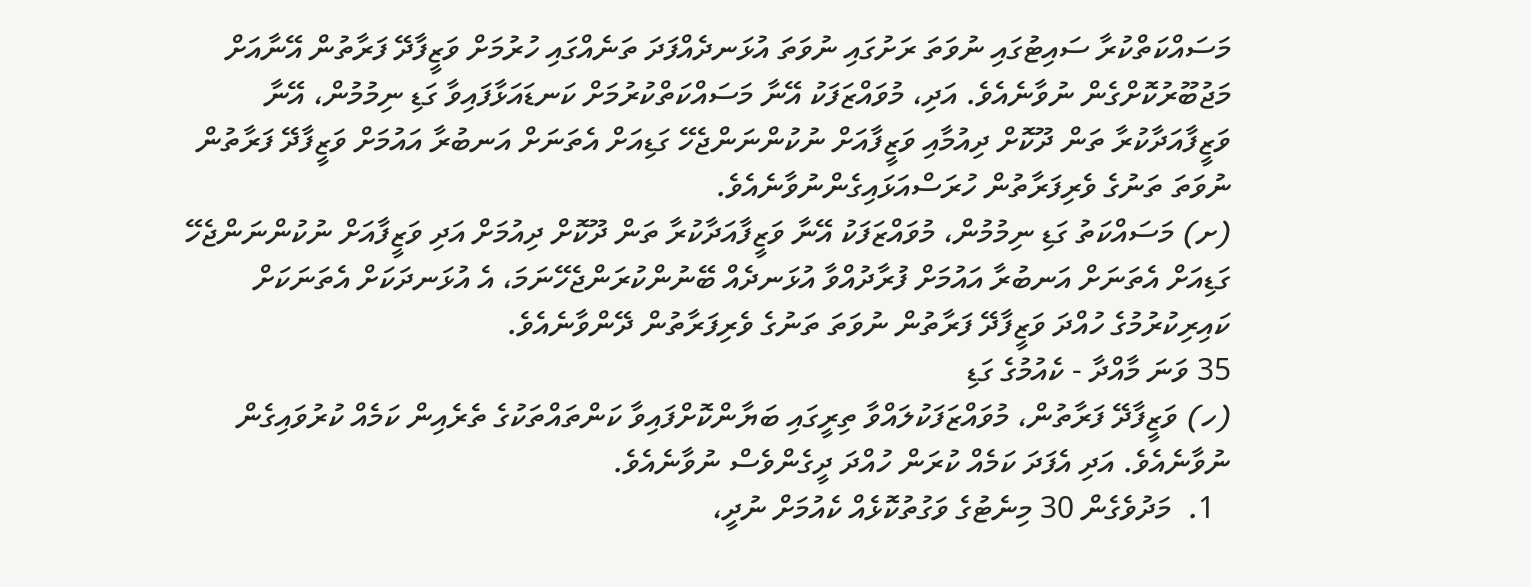މަސައްކަތްކުރާ ސައިޓުގައި ނުވަތަ ރަށުގައި ނުވަތަ އުޅަނދެއްފަދަ ތަނެއްގައި ހުރުމަށް ވަޒީފާދޭ ފަރާތުން އޭނާއަށް މަޖުބޫރުކޮށްގެން ނުވާނެއެވެ. އަދި، މުވައްޒަފަކު އޭނާ މަސައްކަތްކުރުމަށް ކަނޑައަޅާފައިވާ ގަޑި ނިމުމުން، އޭނާ ވަޒީފާއަދާކުރާ ތަން ދޫކޮށް ދިއުމާއި ވަޒީފާއަށް ނުކުންނަންޖެހޭ ގަޑިއަށް އެތަނަށް އަނބުރާ އައުމަށް ވަޒީފާދޭ ފަރާތުން ނުވަތަ ތަނުގެ ވެރިފަރާތުން ހުރަސްއަޅައިގެންނުވާނެއެވެ.
(ށ) މަސައްކަތު ގަޑި ނިމުމުން، މުވައްޒަފަކު އޭނާ ވަޒީފާއަދާކުރާ ތަން ދޫކޮށް ދިއުމަށް އަދި ވަޒީފާއަށް ނުކުންނަންޖެހޭ ގަޑިއަށް އެތަނަށް އަނބުރާ އައުމަށް ފުރާދުއްވާ އުޅަނދެއް ބޭނުންކުރަންޖެހޭނަމަ، އެ އުޅަނދަކަށް އެތަނަކަށް ކައިރިކުރުމުގެ ހުއްދަ ވަޒީފާދޭ ފަރާތުން ނުވަތަ ތަނުގެ ވެރިފަރާތުން ދޭންވާނެއެވެ.
35 ވަނަ މާއްދާ - ކެއުމުގެ ގަޑި
(ހ) ވަޒީފާދޭ ފަރާތުން، މުވައްޒަފަކުލައްވާ ތިރީގައި ބަޔާންކޮށްފައިވާ ކަންތައްތަކުގެ ތެރެއިން ކަމެއް ކުރުވައިގެން ނުވާނެއެވެ. އަދި އެފަދަ ކަމެއް ކުރަން ހުއްދަ ދީގެންވެސް ނުވާނެއެވެ.
  1.  މަދުވެގެން 30 މިނެޓުގެ ވަގުތުކޮޅެއް ކެއުމަށް ނުދީ،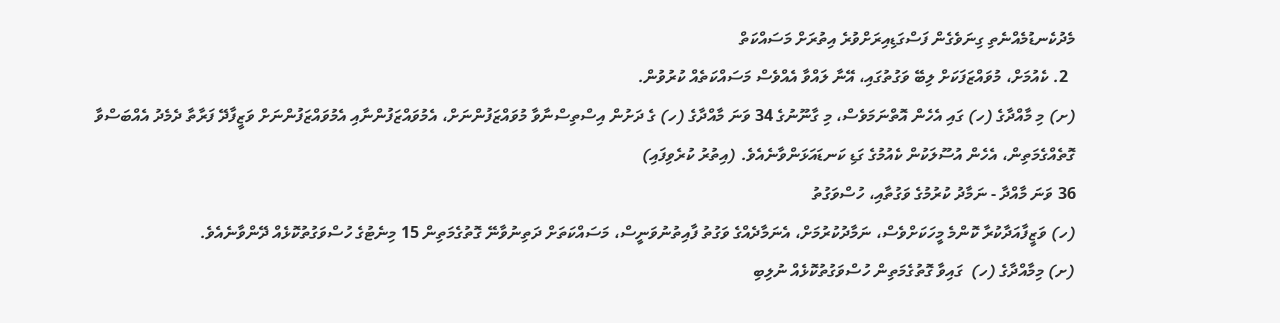މެދުކެނޑުމެއްނެތި ގިނަވެގެން ފަސްގަޑިއިރަށްވުރެ އިތުރަށް މަސައްކަތް
  2. ކެއުމަށް، މުވައްޒަފަކަށް ލިބޭ ވަގުތުގައި، އޭނާ ލައްވާ އެއްވެސް މަސައްކަތެއް ކުރުވުން.
(ށ) މި މާއްދާގެ (ހ) ގައި އެހެން އޮތްނަމަވެސް، މި ގާނޫނުގެ 34 ވަނަ މާއްދާގެ (ހ) ގެ ދަށުން އިސްތިސްނާވާ މުވައްޒަފުންނަށް، އެމުވައްޒަފުންނާއި އެމުވައްޒަފުންނަށް ވަޒީފާދޭ ފަރާތާ ދެމެދު އެއްބަސްވާ ގޮތެއްގެމަތިން، އެހެން އުސޫލަކުން ކެއުމުގެ ގަޑި ކަނޑައަޅަންވާނެއެވެ. (އިތުރު ކުރެވިފައި)
36 ވަނަ މާއްދާ - ނަމާދު ކުރުމުގެ ވަގުތާއި، ހުސްވަގުތު
(ހ) ވަޒީފާއަދާކުރާ ކޮންމެ މީހަކަށްވެސް، ނަމާދުކުރުމަށް، އެނަމާދެއްގެ ވަގުތު ފާއިތުނުވަނީސް، މަސައްކަތަށް ދަތިނުވާނޭ ގޮތުގެމަތިން 15 މިނެޓުގެ ހުސްވަގުތުކޮޅެއް ދޭންވާނެއެވެ.
(ށ) މިމާއްދާގެ (ހ)  ގައިވާ ގޮތުގެމަތިން ހުސްވަގުތުކޮޅެއް ނުލިބި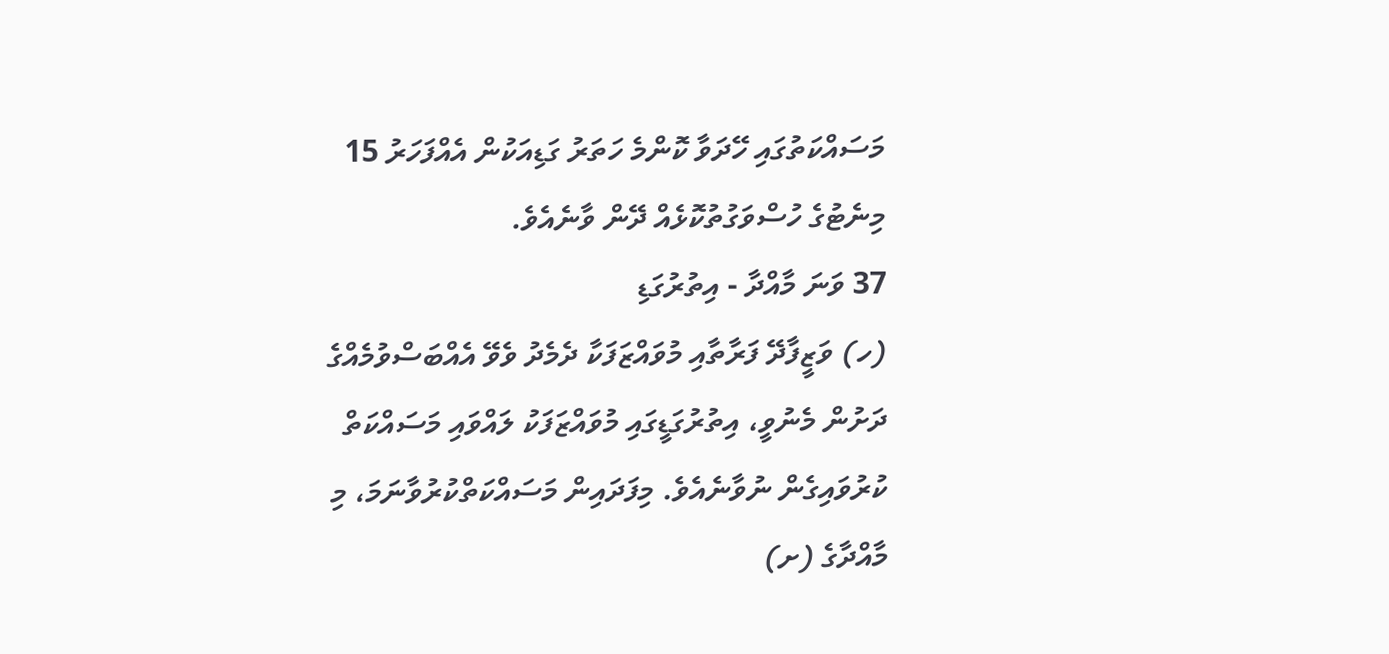މަސައްކަތުގައި ހޭދަވާ ކޮންމެ ހަތަރު ގަޑިއަކުން އެއްފަހަރު 15 މިނެޓުގެ ހުސްވަގުތުކޮޅެއް ދޭން ވާނެއެވެ.
37 ވަނަ މާއްދާ - އިތުރުގަޑި
(ހ) ވަޒީފާދޭ ފަރާތާއި މުވައްޒަފަކާ ދެމެދު ވެވޭ އެއްބަސްވުމެއްގެ ދަށުން މެނުވީ، އިތުރުގަޑީގައި މުވައްޒަފަކު ލައްވައި މަސައްކަތް ކުރުވައިގެން ނުވާނެއެވެ. މިފަދައިން މަސައްކަތްކުރުވާނަމަ، މި މާއްދާގެ (ށ)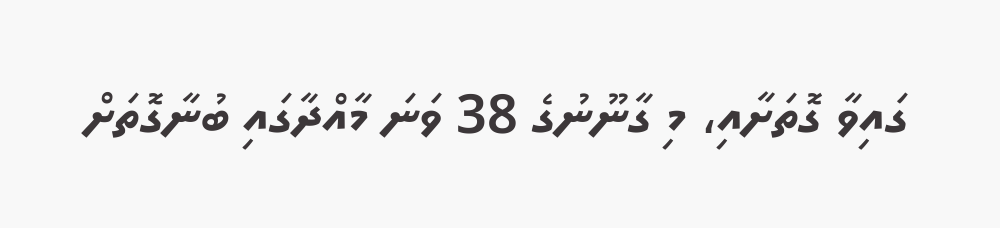ގައިވާ ގޮތަށާއި، މި ގާނޫނުގެ 38 ވަނަ މާއްދާގައި ބުނާގޮތަށް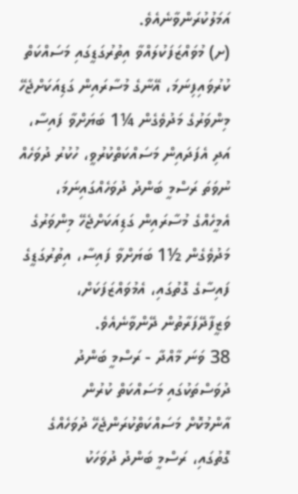އަމަލުކުރަންވާނެއެވެ.
(ށ) މުވައްޒަފަކުލައްވާ އިތުރުގަޑީގައި މަސައްކަތް ކުރުވައިފިނަމަ، އޭނާގެ މުސާރައިން ގަޑިއަކަށްޖެހޭ މިންވަރުގެ މަދުވެގެން ¼1 ބަޔަށްވާ ފައިސާ، އަދި އެފަދައިން މަސައްކަތްކުރުވީ، ހުކުރު ދުވަހެއް ނުވަތަ ރަސްމީ ބަންދު ދުވަހެއްގައިނަމަ، އެމީހެއްގެ މުސާރައިން ގަޑިއަކަށްޖެހޭ މިންވަރުގެ މަދުވެގެން ½1 ބަޔަށްވާ ފައިސާ، އިތުރުގަޑީގެ ފައިސާގެ ގޮތުގައި، އެމުވައްޒަފަކަށް، ވަޒީފާދޭފަރާތުން ދޭންވާނެއެވެ.
38 ވަނަ މާއްދާ - ރަސްމީ ބަންދު ދުވަސްތަކުގައި މަސައްކަތް ކުރުން
އާންމުކޮށް މަސައްކަތްކުރަންޖެހޭ ދުވަހެއްގެ ގޮތުގައި، ރަސްމީ ބަންދު ދުވަހަކު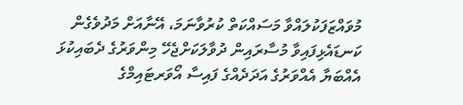މުވައްޒަފަކުލައްވާ މަސައްކަތް ކުރުވާނަމަ، އޭނާއަށް މަދުވެގެން ކަނޑައެޅިފައިވާ މުސާރައިން ދުވާލަކަށްޖެހޭ މިންވަރުގެ ދެބައިކުޅަ އެއްބަޔާ އެއްވަރުގެ އަދަދެއްގެ ފައިސާ އޯވަރޓައިމްގެ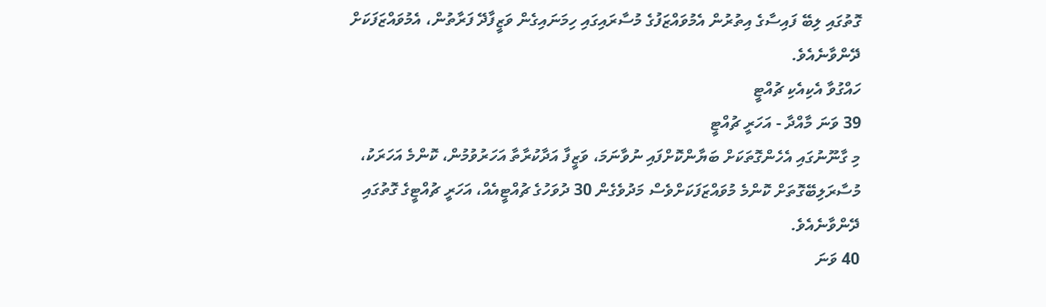ގޮތުގައި ލިބޭ ފައިސާގެ އިތުރުން އެމުވައްޒަފުގެ މުސާރައިގައި ހިމަނައިގެން ވަޒީފާދޭ ފަރާތުން، އެމުވައްޒަފަކަށް ދޭންވާނެއެވެ.
ހައްގުވާ އެކިއެކި ޗުއްޓީ
39 ވަނަ މާއްދާ - އަހަރީ ޗުއްޓީ
މި ގާނޫނުގައި އެހެންގޮތަކަށް ބަޔާންކޮށްފައި ނުވާނަމަ، ވަޒީފާ އަދާކުރާތާ އަހަރުވުމުން، ކޮންމެ އަހަރަކު، މުސާރަލިބޭގޮތަށް ކޮންމެ މުވައްޒަފަކަށްވެސް މަދުވެގެން 30 ދުވަހުގެ ޗުއްޓީއެއް، އަހަރީ ޗުއްޓީގެ ގޮތުގައި ދޭންވާނެއެވެ.
40 ވަނަ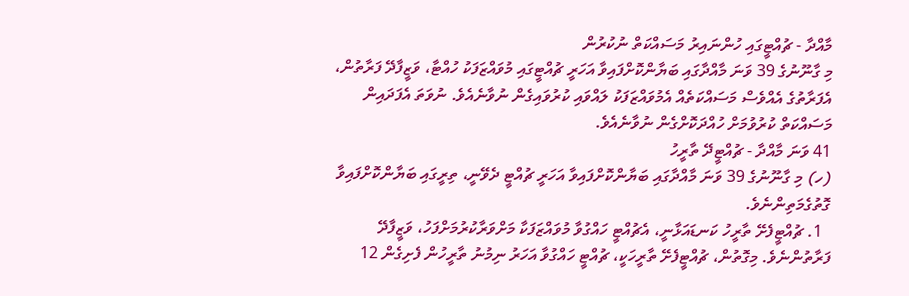މާއްދާ - ޗުއްޓީގައި ހުންނައިރު މަސައްކަތް ނުކުރުން
މި ގާނޫނުގެ 39 ވަނަ މާއްދާގައި ބަޔާންކޮށްފައިވާ އަހަރީ ޗުއްޓީގައި މުވައްޒަފަކު ހުއްޓާ، ވަޒީފާދޭ ފަރާތުން، އެފަރާތުގެ އެއްވެސް މަސައްކަތެއް އެމުވައްޒަފަކު ލައްވައި ކުރުވައިގެން ނުވާނެއެވެ. ނުވަތަ އެފަދައިން މަސައްކަތް ކުރުވުމަށް ހުއްދަކޮށްގެން ނުވާނެއެވެ.
41 ވަނަ މާއްދާ - ޗުއްޓީދޭ ތާރީހު
(ހ) މި ގާނޫނުގެ 39 ވަނަ މާއްދާގައި ބަޔާންކޮށްފައިވާ އަހަރީ ޗުއްޓީ ދެވޭނީ، ތިރީގައި ބަޔާންކޮށްފައިވާ ގޮތުގެމަތިންނެވެ.
  1. ޗުއްޓީފެށޭ ތާރީހު ކަނޑައަޅާނީ، އެޗުއްޓީ ހައްގުވާ މުވައްޒަފަކާ މަށްވަރާކުރުމަށްފަހު، ވަޒީފާދޭ ފަރާތުންނެވެ. މިގޮތުން، ޗުއްޓީފެށޭ ތާރީހަކީ، ޗުއްޓީ ހައްގުވާ އަހަރު ނިމުނު ތާރީހުން ފެށިގެން 12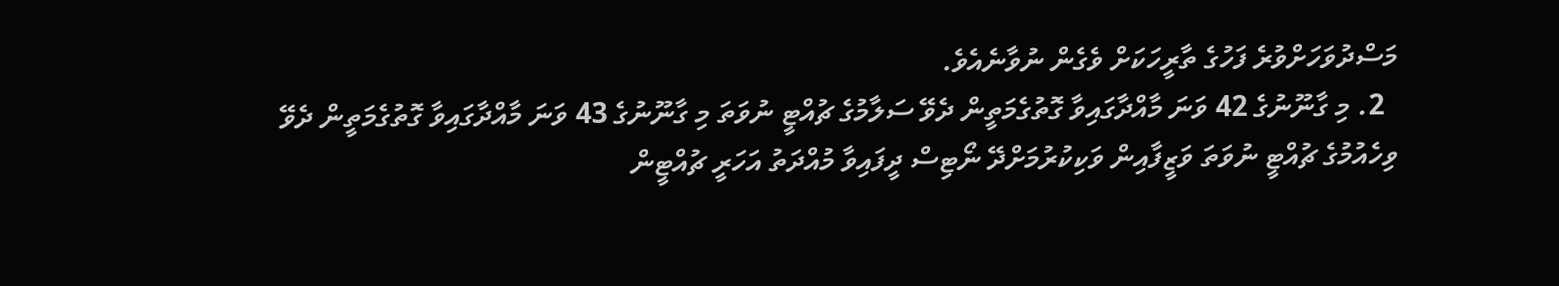މަސްދުވަހަށްވުރެ ފަހުގެ ތާރީހަކަށް ވެގެން ނުވާނެއެވެ.
  2. މި ގާނޫނުގެ 42 ވަނަ މާއްދާގައިވާ ގޮތުގެމަތީން ދެވޭ ސަލާމުގެ ޗުއްޓީ ނުވަތަ މި ގާނޫނުގެ 43 ވަނަ މާއްދާގައިވާ ގޮތުގެމަތީން ދެވޭ ވިހެއުމުގެ ޗުއްޓީ ނުވަތަ ވަޒީފާއިން ވަކިކުރުމަށްދޭ ނޯޓިސް ދީފައިވާ މުއްދަތު އަހަރީ ޗުއްޓީން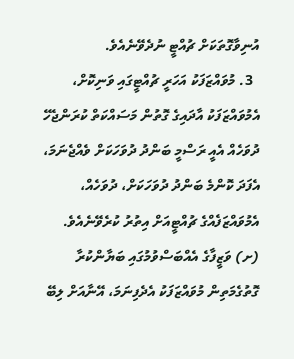އުނިވާގޮތަކަށް ޗުއްޓީ ނުދެވޭނެއެވެ.
  3. މުވައްޒަފަކު އަހަރީ ޗުއްޓީގައި ވަނިކޮށް، އެމުވައްޒަފަކު އާދައިގެ ގޮތުން މަސައްކަތް ކުރަންޖެހޭ ދުވަހެއް އެއީ ރަސްމީ ބަންދު ދުވަހަކަށް ވެއްޖެނަމަ، އެފަދަ ކޮންމެ ބަންދު ދުވަހަކަށް، ދުވަހެއް، އެމުވައްޒަފެއްގެ ޗުއްޓީއަށް އިތުރު ކުރެވޭނެއެވެ.
(ށ) ވަޒީފާގެ އެއްބަސްވުމުގައި ބަޔާންކުރާ ގޮތުގެމަތިން މުވައްޒަފަކު އެދެފިނަމަ، އޭނާއަށް ލިބޭ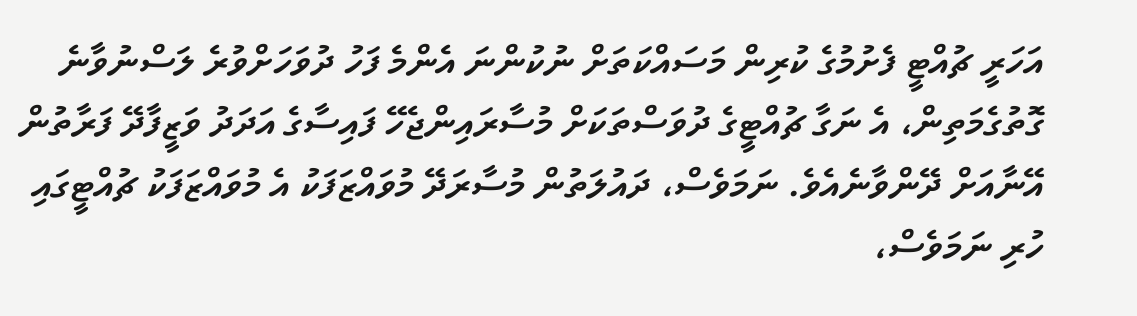އަހަރީ ޗުއްޓީ ފެށުމުގެ ކުރިން މަސައްކަތަށް ނުކުންނަ އެންމެ ފަހު ދުވަހަށްވުރެ ލަސްނުވާނެ ގޮތުގެމަތިން، އެ ނަގާ ޗުއްޓީގެ ދުވަސްތަކަށް މުސާރައިންޖެހޭ ފައިސާގެ އަދަދު ވަޒީފާދޭ ފަރާތުން އޭނާއަށް ދޭންވާނެއެވެ. ނަމަވެސް، ދައުލަތުން މުސާރަދޭ މުވައްޒަފަކު އެ މުވައްޒަފަކު ޗުއްޓީގައި ހުރި ނަމަވެސް،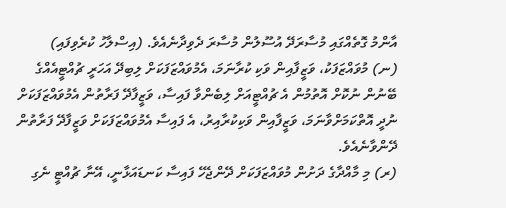އާންމު ގޮތެއްގައި މުސާރަދޭ އުސޫލުން މުސާރަ ދެވިދާނެއެވެ. (އިސްލާހު ކުރެވިފައި)
(ނ) މުވައްޒަފަކު، ވަޒީފާއިން ވަކި ކުރާނަމަ، އެމުވައްޒަފަކަށް ލިބިދޭ އަހަރީ ޗުއްޓީއެއްގެ ބޭނުން ނުކޮށް އޮތުމުން އެ ޗުއްޓީއަށް ލިބެންވާ ފައިސާ، ވަޒީފާދޭ ފަރާތުން އެމުވައްޒަފަކަށް ނުދީ އޮތްކަމަށްވާނަމަ، ވަޒީފާއިން ވަކިކުރާއިރު، އެ ފައިސާ އެމުވައްޒަފަކަށް ވަޒީފާދޭ ފަރާތުން ދޭންވާނެއެވެ.
(ރ) މި މާއްދާގެ ދަށުން މުވައްޒަފަކަށް ދޭންޖެހޭ ފައިސާ ކަނޑައަޅާނީ، އޭނާ ޗުއްޓީ ނެގި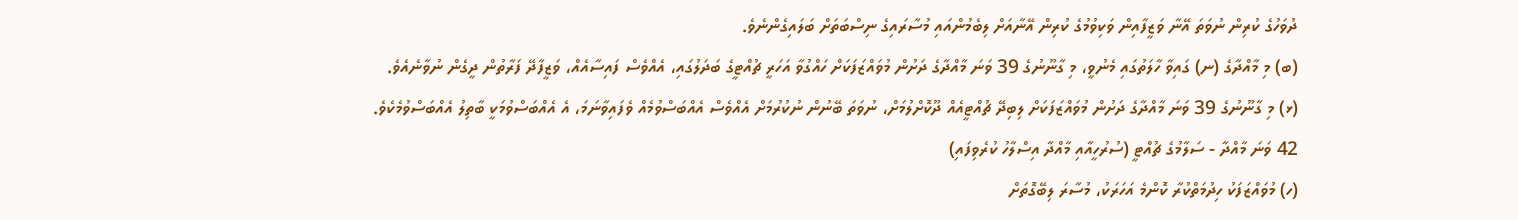ދުވަހުގެ ކުރިން ނުވަތަ އޭނާ ވަޒީފާއިން ވަކިވުމުގެ ކުރިން އޭނާއަށް ލިބެމުންއައި މުސާރައިގެ ނިސްބަތަށް ބަލައިގެންނެވެ.
(ބ) މި މާއްދާގެ (ނ) ގައިވާ ހާލަތުގައި މެނުވީ، މި ގާނޫނުގެ 39 ވަނަ މާއްދާގެ ދަށުން މުވައްޒަފަކަށް ހައްގުވާ އަހަރީ ޗުއްޓީގެ ބަދަލުގައި، އެއްވެސް ފައިސާއެއް، ވަޒީފާދޭ ފަރާތުން ދީގެން ނުވާނެއެވެ.
(ޅ) މި ގާނޫނުގެ 39 ވަނަ މާއްދާގެ ދަށުން މުވައްޒަފަކަށް ލިބިދޭ ޗުއްޓީއެއް ދޫކޮށްލުމަށް، ނުވަތަ ބޭނުން ނުކުރުމަށް އެއްވެސް އެއްބަސްވުމެއް ވެފައިވާނަމަ، އެ އެއްބަސްވުމަކީ ބާތިލު އެއްބަސްވުމެކެވެ.
42 ވަނަ މާއްދާ - ސަލާމުގެ ޗުއްޓީ (ސުރުހީއާއި މާއްދާ އިސްލާހު ކުރެވިފައި)
(ހ) މުވައްޒަފަކު ހިދުމަތްކުރާ ކޮންމެ އަހަރަކު، މުސާރަ ލިބޭގޮތަށް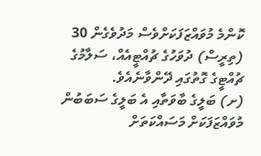ކޮންމެ މުވައްޒަފަކަށްވެސް މަދުވެގެން 30 (ތިރީސް) ދުވަހުގެ ޗުއްޓީއެއް، ސަލާމުގެ ޗުއްޓީގެ ގޮތުގައި ދޭންވާނެއެވެ.
(ށ) ބަލީގެ ބާވަތާއި އެ ބަލީގެ ސަބަބުން މުވައްޒަފަކަށް މަސައްކަތަށް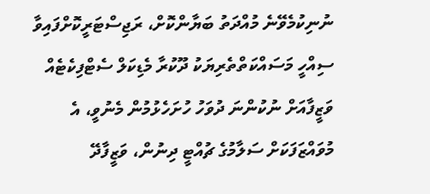ނުނިކުމެވޭނެ މުއްދަތު ބަޔާންކޮށް، ރަޖިސްޓަރީކޮށްފައިވާ ސިއްހީ މަސައްކަތްތެރިޔަކު ދޫކުރާ މެޑިކަލް ސެޓްފިކެޓެއް ވަޒީފާއަށް ނުކުންނަ ދުވަހު ހުށަހެޅުމުން މެނުވީ، އެ މުވައްޒަފަކަށް ސަލާމުގެ ޗުއްޓީ ދިނުން، ވަޒީފާދޭ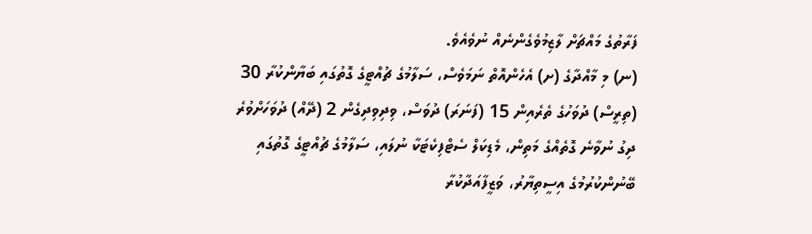ފަރާތުގެ މައްޗަށް ލާޒިމުވެގެންނެއް ނުވެއެވެ.
(ނ) މި މާއްދާގެ (ށ) އެހެންއޮތް ނަމަވެސް، ސަލާމުގެ ޗުއްޓީގެ ގޮތުގައި ބަޔާންކުރާ 30 (ތިރީސް) ދުވަހުގެ ތެރެއިން 15 (ފަނަރަ) ދުވަސް، ވިދިވިދިގެން 2 (ދޭއް) ދުވަހަށްވުރެ ދިގު ނުވާނެ ގޮތެއްގެ މަތިން، މެޑިކަލް ސެޓްފިކެޓަކާ ނުލައި، ސަލާމުގެ ޗުއްޓީގެ ގޮތުގައި ބޭނުންކުރުމުގެ އިސީތިޔާރު، ވަޒީފާއަދާކުރާ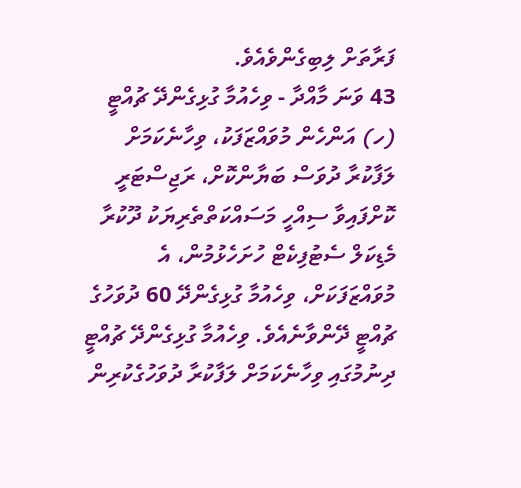ފަރާތަށް ލިބިގެންވެއެވެ.
43 ވަނަ މާއްދާ - ވިހެއުމާ ގުޅިގެންދޭ ޗުއްޓީ
(ހ) އަންހެން މުވައްޒަފަކު، ވިހާނެކަމަށް ލަފާކުރާ ދުވަސް ބަޔާންކޮށް، ރަޖިސްޓަރީ ކޮށްފައިވާ ސިއްހީ މަސައްކަތްތެރިޔަކު ދޫކުރާ މެޑިކަލް ސެޓުފިކެޓް ހުށަހެޅުމުން، އެ މުވައްޒަފަކަށް، ވިހެއުމާ ގުޅިގެންދޭ 60 ދުވަހުގެ ޗުއްޓީ ދޭންވާނެއެވެ. ވިހެއުމާ ގުޅިގެންދޭ ޗުއްޓީ ދިނުމުގައި ވިހާނެކަމަށް ލަފާކުރާ ދުވަހުގެކުރިން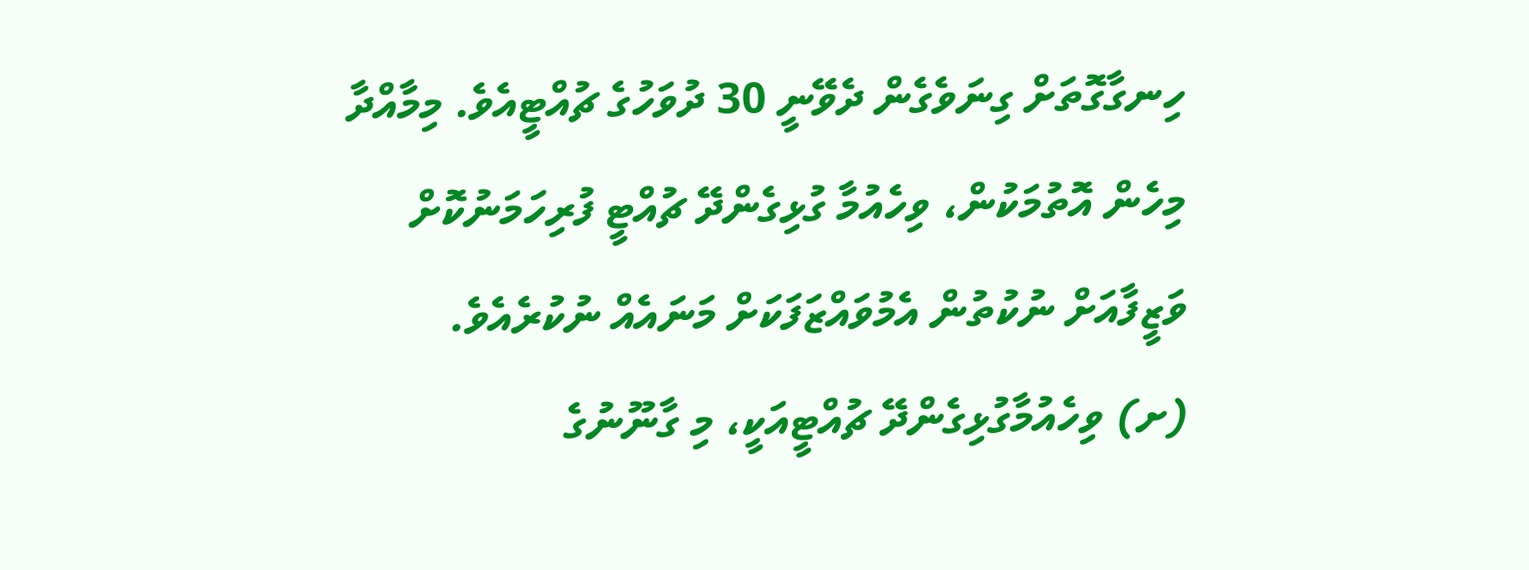ހިނގާގޮތަށް ގިނަވެގެން ދެވޭނީ 30 ދުވަހުގެ ޗުއްޓީއެވެ. މިމާއްދާ މިހެން އޮތުމަކުން، ވިހެއުމާ ގުޅިގެންދޭ ޗުއްޓީ ފުރިހަމަނުކޮށް ވަޒީފާއަށް ނުކުތުން އެމުވައްޒަފަކަށް މަނައެއް ނުކުރެއެވެ.
(ށ) ވިހެއުމާގުޅިގެންދޭ ޗުއްޓީއަކީ، މި ގާނޫނުގެ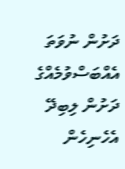ދަށުން ނުވަތަ އެއްބަސްވުމެއްގެ ދަށުން ލިބިދޭ އެހެނިހެން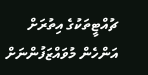ޗުއްޓީތަކުގެ އިތުރަށް އަންހެން މުވައްޒަފުންނަށް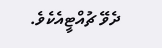ދެވޭ ޗުއްޓީއެކެވެ.